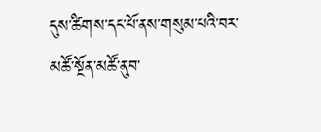དུས་ཚིགས་དང་པོ་ནས་གསུམ་པའི་བར་མཚོ་སྔོན་མཚོ་ནུབ་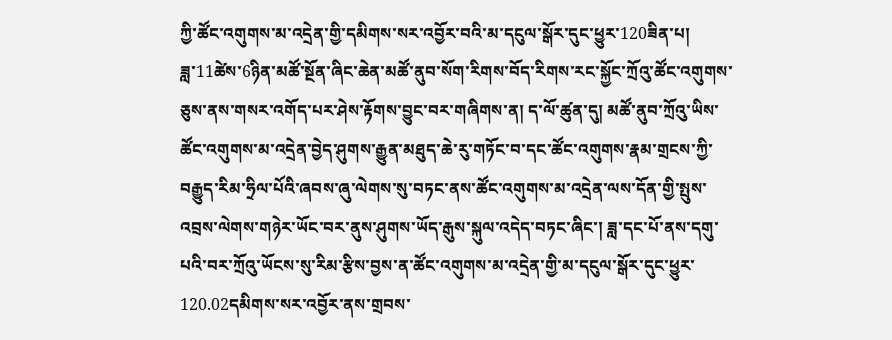ཀྱི་ཚོང་འགུགས་མ་འདྲེན་གྱི་དམིགས་སར་འབྱོར་བའི་མ་དངུལ་སྒོར་དུང་ཕྱུར་120ཟིན་པ།
ཟླ་11ཚེས་6ཉིན་མཚོ་སྔོན་ཞིང་ཆེན་མཚོ་ནུབ་སོག་རིགས་བོད་རིགས་རང་སྐྱོང་ཀྲོའུ་ཚོང་འགུགས་ཅུས་ནས་གསར་འགོད་པར་ཤེས་རྟོགས་བྱུང་བར་གཞིགས་ན། ད་ལོ་ཚུན་དུ། མཚོ་ནུབ་ཀྲོའུ་ཡིས་ཚོང་འགུགས་མ་འདྲེན་བྱེད་ཤུགས་རྒྱུན་མཐུད་ཆེ་རུ་གཏོང་བ་དང་ཚོང་འགུགས་རྣམ་གྲངས་ཀྱི་བརྒྱུད་རིམ་ཧྲིལ་པོའི་ཞབས་ཞུ་ལེགས་སུ་བཏང་ནས་ཚོང་འགུགས་མ་འདྲེན་ལས་དོན་གྱི་སྤུས་འབྲས་ལེགས་གཉེར་ཡོང་བར་ནུས་ཤུགས་ཡོད་རྒུས་སྐུལ་འདེད་བཏང་ཞིང་། ཟླ་དང་པོ་ནས་དགུ་པའི་བར་ཀྲོའུ་ཡོངས་སུ་རིམ་རྩིས་བྱས་ན་ཚོང་འགུགས་མ་འདྲེན་གྱི་མ་དངུལ་སྒོར་དུང་ཕྱུར་120.02དམིགས་སར་འབྱོར་ནས་གྲབས་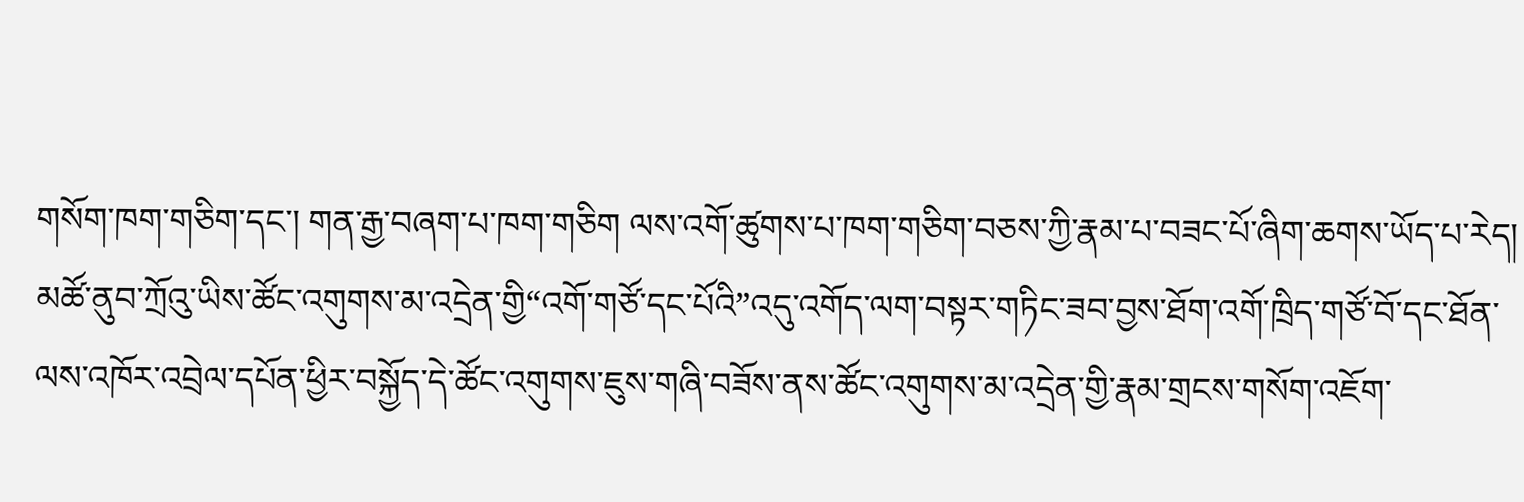གསོག་ཁག་གཅིག་དང་། གན་རྒྱ་བཞག་པ་ཁག་གཅིག ལས་འགོ་ཚུགས་པ་ཁག་གཅིག་བཅས་ཀྱི་རྣམ་པ་བཟང་པོ་ཞིག་ཆགས་ཡོད་པ་རེད།
མཚོ་ནུབ་ཀྲོའུ་ཡིས་ཚོང་འགུགས་མ་འདྲེན་གྱི“འགོ་གཙོ་དང་པོའི”འདུ་འགོད་ལག་བསྟར་གཏིང་ཟབ་བྱས་ཐོག་འགོ་ཁྲིད་གཙོ་བོ་དང་ཐོན་ལས་འཁོར་འབྲེལ་དཔོན་ཕྱིར་བསྐྱོད་དེ་ཚོང་འགུགས་ཇུས་གཞི་བཟོས་ནས་ཚོང་འགུགས་མ་འདྲེན་གྱི་རྣམ་གྲངས་གསོག་འཇོག་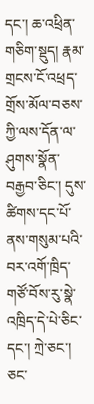དང་། ཆ་འཕྲིན་གཅིག་སྡུད། རྣམ་གྲངས་ངོ་འཕྲད་གྲོས་མོལ་བཅས་ཀྱི་ལས་དོན་ལ་ཤུགས་སྣོན་བརྒྱབ་ཅིང་། དུས་ཚིགས་དང་པོ་ནས་གསུམ་པའི་བར་འགོ་ཁྲིད་གཙོ་བོས་རུ་སྣེ་འཁྲིད་དེ་པེ་ཅིང་དང་། ཀྲེ་ཅང་། ཅང་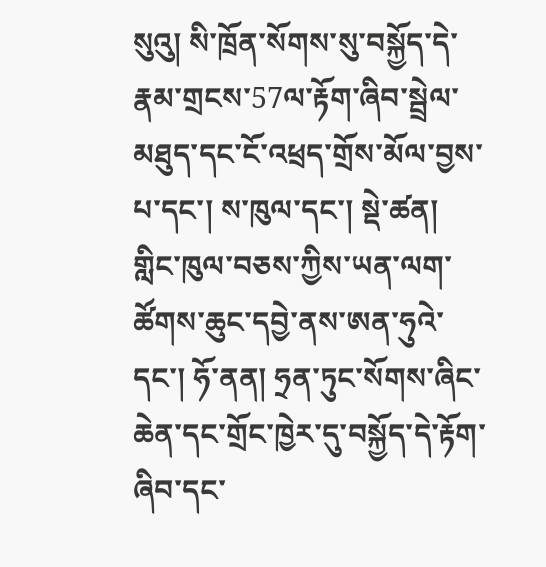སུའུ། སི་ཁྲོན་སོགས་སུ་བསྐྱོད་དེ་རྣམ་གྲངས་57ལ་རྟོག་ཞིབ་སྦྲེལ་མཐུད་དང་ངོ་འཕྲད་གྲོས་མོལ་བྱས་པ་དང་། ས་ཁུལ་དང་། སྡེ་ཚན། གླིང་ཁུལ་བཅས་ཀྱིས་ཡན་ལག་ཚོགས་ཆུང་དབྱེ་ནས་ཨན་ཧུའེ་དང་། ཧོ་ནན། ཧྲན་ཏུང་སོགས་ཞིང་ཆེན་དང་གྲོང་ཁྱེར་དུ་བསྐྱོད་དེ་རྟོག་ཞིབ་དང་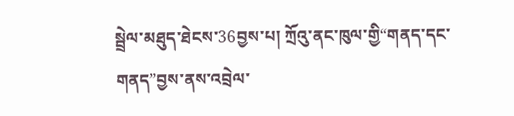སྦྲེལ་མཐུད་ཐེངས་36བྱས་པ། ཀྲོའུ་ནང་ཁུལ་གྱི“གནད་དང་གནད”བྱས་ནས་འབྲེལ་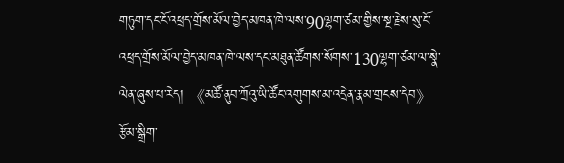གཏུག་དང་ངོ་འཕྲད་གྲོས་མོལ་བྱེད་མཁན་ཁེ་ལས་90ལྷག་ཙམ་གྱིས་སྔ་རྗེས་སུ་ངོ་འཕྲད་གྲོས་མོལ་བྱེད་མཁན་ཁེ་ལས་དང་མཐུན་ཚོགས་སོགས་130ལྷག་ཙམ་ལ་སྣེ་ལེན་ཞུས་པ་རེད། 《མཚོ་ནུབ་ཀྲོའུ་ཡི་ཚོང་འགུགས་མ་འདྲེན་རྣམ་གྲངས་དེབ》རྩོམ་སྒྲིག་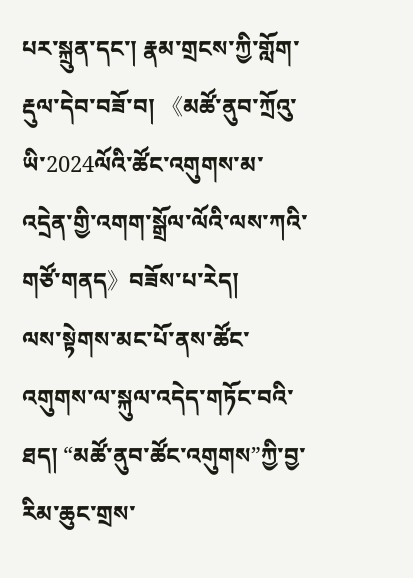པར་སྐྲུན་དང་། རྣམ་གྲངས་ཀྱི་གློག་རྡུལ་དེབ་བཟོ་བ། 《མཚོ་ནུབ་ཀྲོའུ་ཡི་2024ལོའི་ཚོང་འགུགས་མ་འདྲེན་གྱི་འགག་སྒྲོལ་ལོའི་ལས་ཀའི་གཙོ་གནད》བཟོས་པ་རེད།
ལས་སྟེགས་མང་པོ་ནས་ཚོང་འགུགས་ལ་སྐུལ་འདེད་གཏོང་བའི་ཐད། “མཚོ་ནུབ་ཚོང་འགུགས”ཀྱི་བྱ་རིམ་ཆུང་གྲས་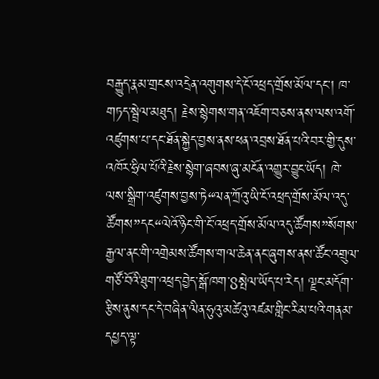བརྒྱུད་རྣམ་གྲངས་འདྲེན་འགུགས་དེ་ངོ་འཕྲད་གྲོས་མོལ་དང་། ཁ་གཏད་སྦྲེལ་མཐུད། རྗེས་སྙེགས་གན་འཇོག་བཅས་ནས་ལས་འགོ་འཛུགས་པ་དང་ཐོན་སྐྱེད་བྱས་ནས་ཕན་འབྲས་ཐོན་པའི་བར་གྱི་དུས་འཁོར་ཧྲིལ་པོའི་རྗེས་སྙེག་ཞབས་ཞུ་མངོན་འགྱུར་བྱུང་ཡོད། ཁེ་ལས་སྒྲིག་འཛུགས་བྱས་ཏེ“ལན་ཀྲོའུ་ཡི་ངོ་འཕྲད་གྲོས་མོལ་འདུ་ཚོགས”དང“ལེའོ་ཉིང་གི་ངོ་འཕྲད་གྲོས་མོལ་འདུ་ཚོགས”སོགས་རྒྱལ་ནང་གི་འགྲེམས་ཚོགས་གལ་ཆེན་ནང་ཞུགས་ནས་ཚོང་འགྲུལ་གཙོ་བོའི་ཐུག་འཕྲད་བྱེད་སྒོ་ཁག་8སྤེལ་ཡོད་པ་རེད། ལྗང་མདོག་རྩིས་ནུས་དང་དེ་བཞིན་ལིན་ཧུའུ་མཚེའུ་འཛམ་གླིང་རིམ་པའི་གནམ་དཔྱད་ལྟ་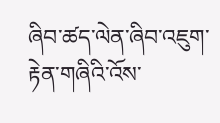ཞིབ་ཚད་ལེན་ཞིབ་འཇུག་རྟེན་གཞིའི་འོས་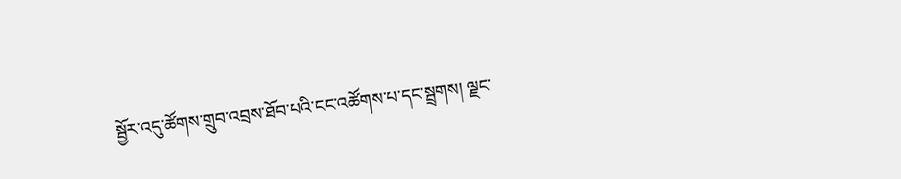སྦྱོར་འདུ་ཚོགས་གྲུབ་འབྲས་ཐོབ་པའི་ངང་འཚོགས་པ་དང་སྦྲགས། ལྗང་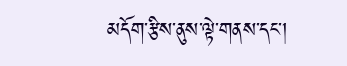མདོག་རྩིས་ནུས་ལྟེ་གནས་དང་།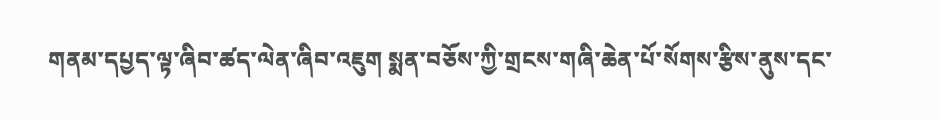གནམ་དཔྱད་ལྟ་ཞིབ་ཚད་ལེན་ཞིབ་འཇུག སྨན་བཅོས་ཀྱི་གྲངས་གཞི་ཆེན་པོ་སོགས་རྩིས་ནུས་དང་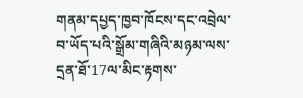གནམ་དཔྱད་ཁྱབ་ཁོངས་དང་འབྲེལ་བ་ཡོད་པའི་སྒྲོམ་གཞིའི་མཉམ་ལས་དྲན་ཐོ་17ལ་མིང་རྟགས་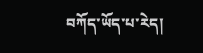བཀོད་ཡོད་པ་རེད།